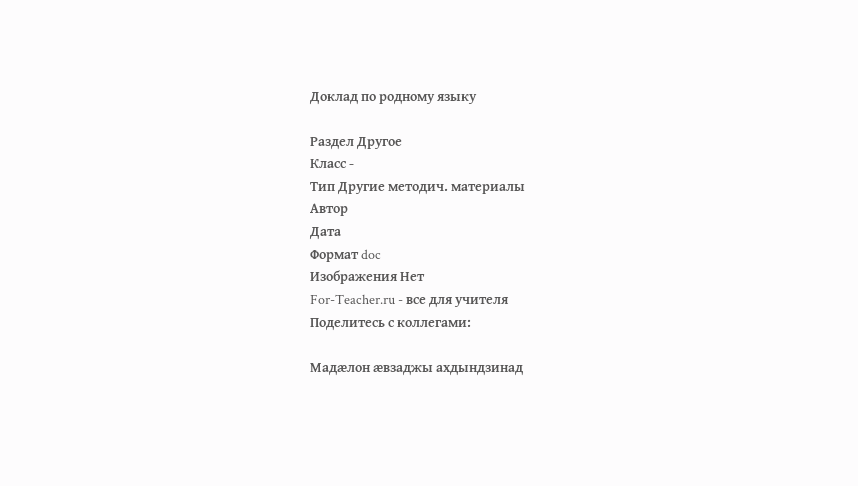Доклад по родному языку

Раздел Другое
Класс -
Тип Другие методич. материалы
Автор
Дата
Формат doc
Изображения Нет
For-Teacher.ru - все для учителя
Поделитесь с коллегами:

Мадæлон æвзаджы ахдындзинад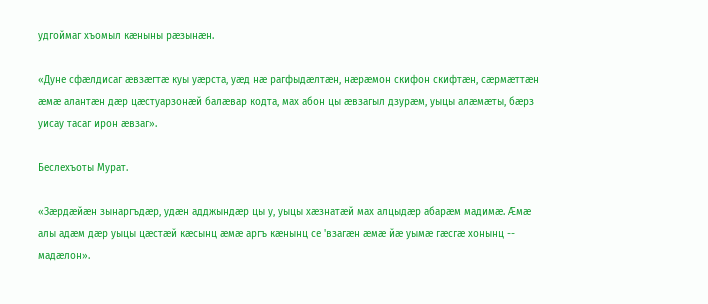удгоймаг хъомыл кæныны рæзынæн.

«Дуне сфæлдисаг æвзæгтæ куы уæрста, уæд нæ рагфыдæлтæн, нæрæмон скифон скифтæн, сæрмæттæн æмæ алантæн дæр цæстуарзонæй балæвар кодта, мах абон цы æвзагыл дзурæм, уыцы алæмæты, бæрз уисау тасаг ирон æвзаг».

Беслехъоты Мурат.

«Зæрдæйæн зынаргъдæр, удæн адджындæр цы у, уыцы хæзнатæй мах алцыдæр абарæм мадимæ. Æмæ алы адæм дæр уыцы цæстæй кæсынц æмæ аргъ кæнынц се 'взагæн æмæ йæ уымæ гæсгæ хонынц -- мадæлон».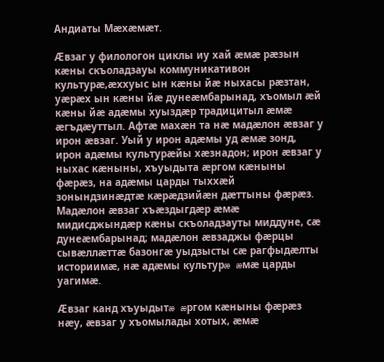Андиаты Мæхæмæт.

Æвзаг у филологон циклы иу хай æмæ рæзын кæны скъоладзауы коммуникативон культурæ,æххуыс ын кæны йæ ныхасы рæзтан, уæрæх ын кæны йæ дунеæмбарынад, хъомыл æй кæны йæ адæмы хуыздæр традицитыл æмæ æгъдæуттыл. Афтæ махæн та нæ мадæлон æвзаг у ирон æвзаг. Уый у ирон адæмы уд æмæ зонд, ирон адæмы культурæйы хæзнадон; ирон æвзаг у ныхас кæныны, хъуыдыта æргом кæныны фæрæз, на адæмы царды тыххæй зонындзинæдтæ кæрæдзийæн дæттыны фæрæз. Мадæлон æвзаг хъæздыгдæр æмæ мидисджындæр кæны скъоладзауты миддуне, сæ дунеæмбарынад; мадæлон æвзаджы фæрцы сывæллæттæ базонгæ уыдзысты сæ рагфыдæлты историимæ, нæ адæмы культурæ æмæ царды уагимæ.

Æвзаг канд хъуыдытæ æргом кæныны фæрæз нæу, æвзаг у хъомылады хотых, æмæ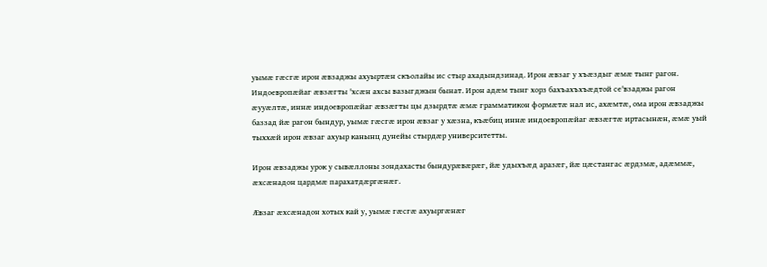уымæ гæсгæ ирон æвзаджы ахуыртæн скъолайы ис стыр ахадындзинад. Ирон ӕвзаг у хъӕздыг ӕмӕ тынг рагон. Индоевропæйаг ӕвзӕгты 'хсӕн ахсы вазыгджын бынат. Ирон адӕм тынг хорз бахъахъхъӕдтой се'взаджы рагон ӕууӕлтӕ, иннӕ индоевропæйаг ӕвзӕгты цы дзырдтӕ ӕмӕ грамматикон формӕтӕ нал ис, ахӕмтӕ, ома ирон ӕвзаджы баззад йӕ рагон бындур, уымӕ гӕсгӕ ирон ӕвзаг у хӕзна, къæбиц иннӕ индоевропӕйаг ӕвзӕгтӕ иртасынӕн, ӕмӕ уый тыххӕй ирон ӕвзаг ахуыр канынц дунейы стырдӕр университетты.

Ирон ӕвзаджы урок у сывӕллоны зондахасты бындурӕвӕрӕг, йӕ удыхъӕд аразӕг, йӕ цӕстангас ӕрдзмӕ, адӕммӕ, ӕхсӕнадон цардмӕ парахатдӕргӕнӕг.

Ӕвзаг ӕхсӕнадон хотых кай у, уымӕ гӕсгӕ ахуыргӕнӕг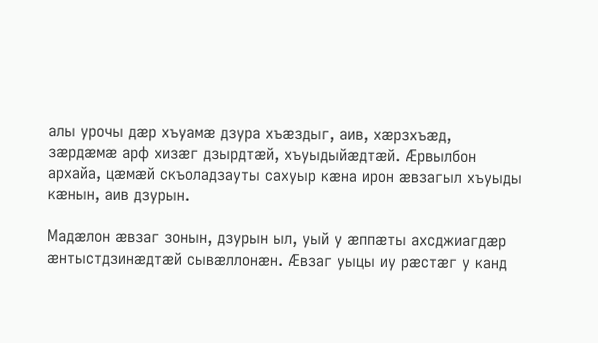алы урочы дӕр хъуамӕ дзура хъӕздыг, аив, хӕрзхъӕд, зӕрдӕмӕ арф хизӕг дзырдтӕй, хъуыдыйӕдтӕй. Ӕрвылбон архайа, цӕмӕй скъоладзауты сахуыр кӕна ирон ӕвзагыл хъуыды кӕнын, аив дзурын.

Мадæлон æвзаг зонын, дзурын ыл, уый у æппæты ахсджиагдæр æнтыстдзинæдтæй сывæллонæн. Æвзаг уыцы иу рæстæг у канд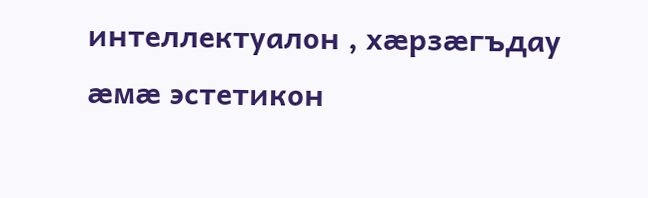интеллектуалон , хæрзæгъдау æмæ эстетикон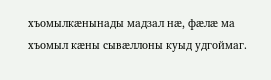хъомылкæнынады мадзал нæ, фæлæ ма хъомыл кæны сывæллоны куыд удгоймаг.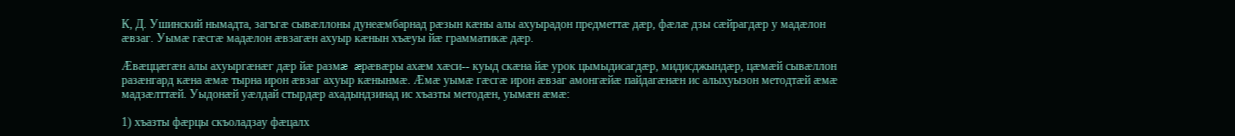К, Д. Ушинский нымадта, загъгæ сывæллоны дунеæмбарнад рæзын кæны алы ахуырадон предметтæ дæр, фæлæ дзы сæйрагдæр у мадæлон æвзаг. Уымæ гæсгæ мадæлон æвзагæн ахуыр кæнын хъæуы йæ грамматикæ дæр.

Æвæццæгæн алы ахуыргæнæг дæр йæ размæ æрæвæры ахæм хæси-- куыд скæна йæ урок цымыдисагдæр, мидисджындæр, цæмæй сывæллон разæнгард кæна æмæ тырна ирон æвзаг ахуыр кæнынмæ. Æмæ уымæ гæсгæ ирон æвзаг амонгæйæ пайдагæнæн ис алыхуызон методтæй æмæ мадзæлттæй. Уыдонæй уæлдай стырдæр ахадындзинад ис хъазты методæн, уымæн æмæ:

1) хъазты фæрцы скъоладзау фæцалх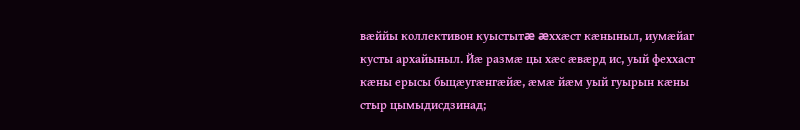вæййы коллективон куыстытæ æххæст кæныныл, иумæйаг кусты архайыныл. Йæ размæ цы хæс æвæрд ис, уый феххаст кæны ерысы быцæугæнгæйæ, æмæ йæм уый гуырын кæны стыр цымыдисдзинад;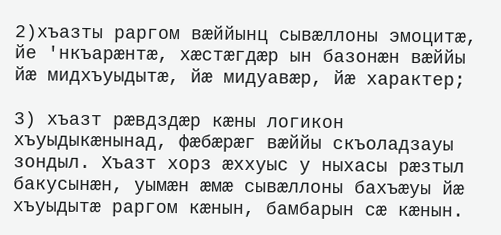2)хъазты раргом вæййынц сывæллоны эмоцитæ, йе 'нкъарæнтæ, хæстæгдæр ын базонæн вæййы йæ мидхъуыдытæ, йæ мидуавæр, йæ характер;

3) хъазт рæвдздæр кæны логикон хъуыдыкæнынад, фæбæрæг вæййы скъоладзауы зондыл. Хъазт хорз æххуыс у ныхасы рæзтыл бакусынæн, уымæн æмæ сывæллоны бахъæуы йæ хъуыдытæ раргом кæнын, бамбарын сæ кæнын.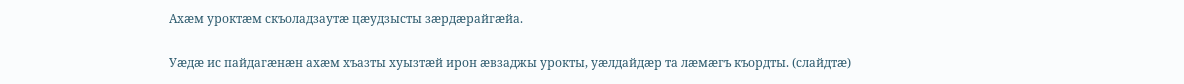Ахæм уроктæм скъоладзаутæ цæудзысты зæрдæрайгæйа.

Уæдæ ис пайдагæнæн ахæм хъазты хуызтæй ирон æвзаджы урокты, уæлдайдæр та лæмæгъ къордты. (слайдтæ)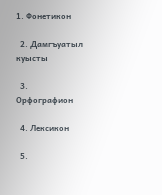1. Фонетикон

  2. Дамгъуатыл куысты

  3. Орфографион

  4. Лексикон

  5.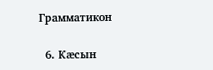Грамматикон

  6. Кæсын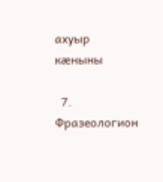ахуыр кæныны

  7. Фразеологион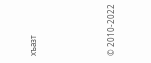хъазт





© 2010-2022